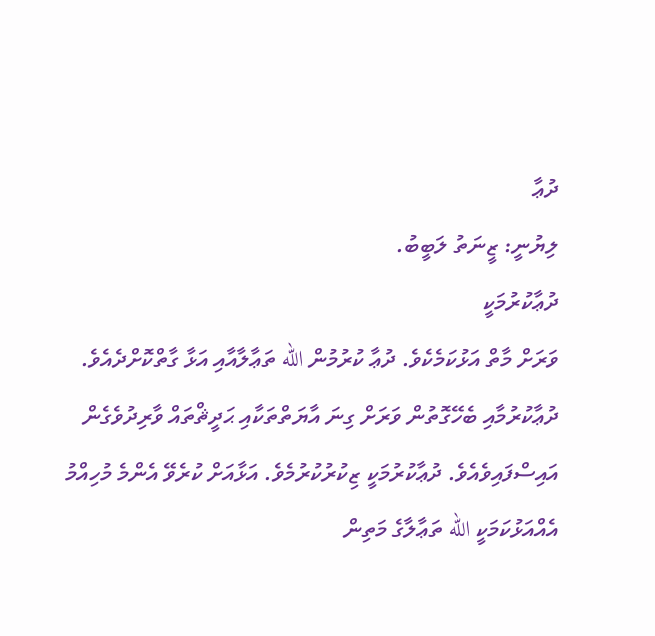ދުޢާ
ލިޔުނީ: ޒީނަތު ލަބީބު.
ދުޢާކުރުމަކީ
ވަރަށް މާތް އަޅުކަމެކެވެ. ދުޢާ ކުރުމުން الله ތަޢާލާއާއި އަޅާ ގާތްކޮށްދެއެވެ.
ދުޢާކުރުމާއި ބެހޭގޮތުން ވަރަށް ގިނަ އާޔަތްތަކާއި ޙަދީޘްތައް ވާރިދުވެގެން
އައިސްފައިވެއެވެ. ދުޢާކުރުމަކީ ޒިކުރުކުރުމެވެ. އަޅާއަށް ކުރެވޭ އެންމެ މުހިއްމު
އެއްއަޅުކަމަކީ الله ތަޢާލާގެ މަތިން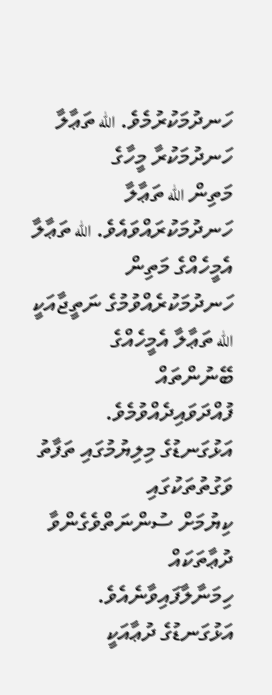ހަނދުމަކުރުމެވެ. الله ތަޢާލާ ހަނދުމަކުރާ މީހާގެ
މަތިން الله ތަޢާލާ ހަނދުމަކުރައްވައެވެ. الله ތަޢާލާ އެމީހެއްގެ މަތިން
ހަނދުމަކުރެއްވުމުގެ ނަތީޖާއަކީ الله ތަޢާލާ އެމީހެއްގެ ބޭނުންތައް
ފުއްދަވައިދެއްވުމެވެ. އަޅުގަނޑުގެ މިލިޔުމުގައި ތަފާތު ވަގުތުތަކުގައި
ކިޔުމަށް ސުންނަތްވެގެންވާ ދުޢާތަކައް ހިމަނާލާފައިވާނެއެވެ. އަޅުގަނޑުގެ ދުޢާއަކީ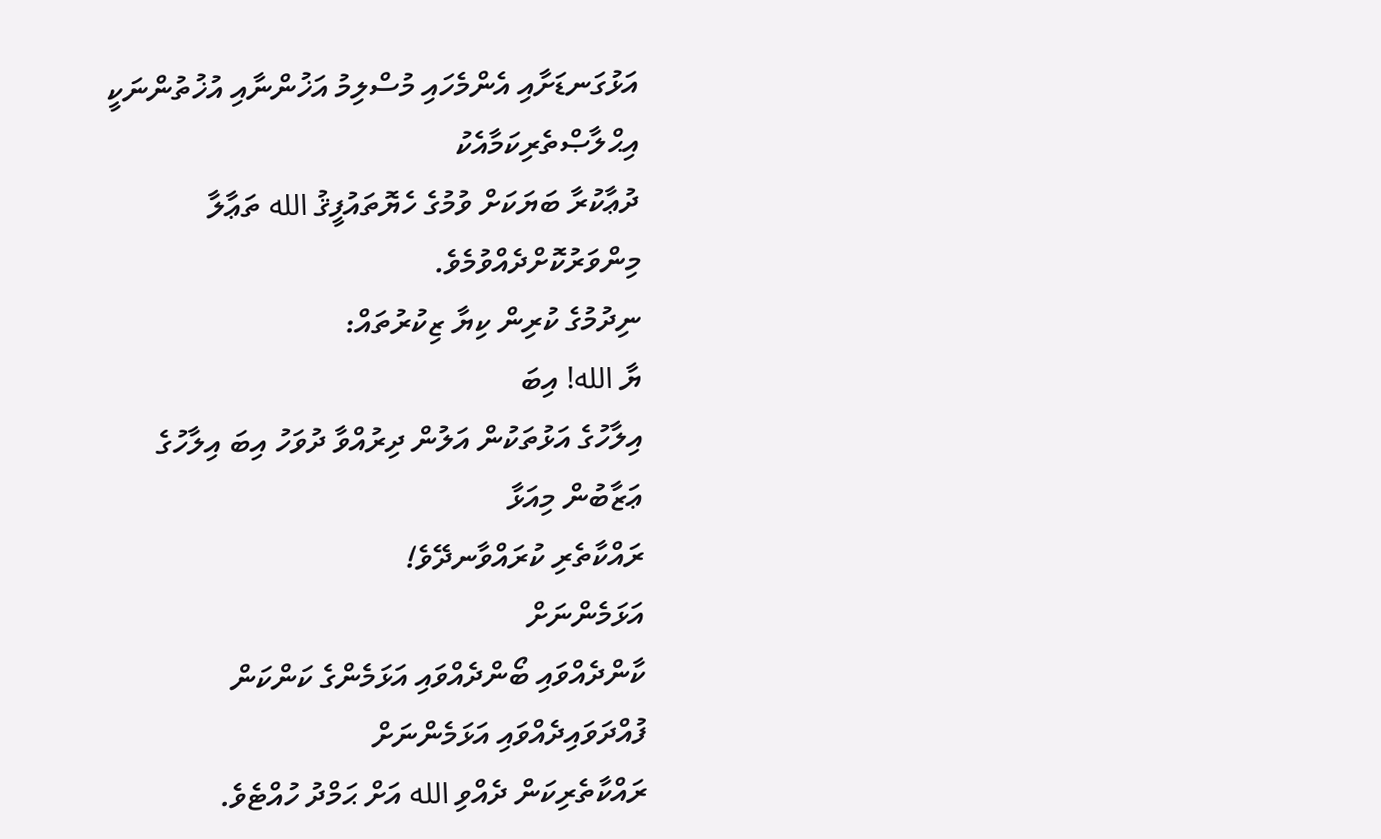އަޅުގަނޑަށާއި އެންމެހައި މުސްލިމު އަޚުންނާއި އުޚުތުންނަކީ އިޙްލާޞްތެރިކަމާއެކު
ދުޢާކުރާ ބަޔަކަށް ވުމުގެ ހެޔޮތައުފީޤު الله ތަޢާލާ މިންވަރުކޮށްދެއްވުމެވެ.
ނިދުމުގެ ކުރިން ކިޔާ ޒިކުރުތައް:
ޔާ الله! އިބަ
އިލާހުގެ އަޅުތަކުން އަލުން ދިރުއްވާ ދުވަހު އިބަ އިލާހުގެ ޢަޒާބުން މިއަޅާ
ރައްކާތެރި ކުރައްވާނދޭވެ!
އަޅަމެންނަށް
ކާންދެއްވައި ބޯންދެއްވައި އަޅަމެންގެ ކަންކަން ފުއްދަވައިދެއްވައި އަޅަމެންނަށް
ރައްކާތެރިކަން ދެއްވި الله އަށް ޙަމްދު ހުއްޓެވެ.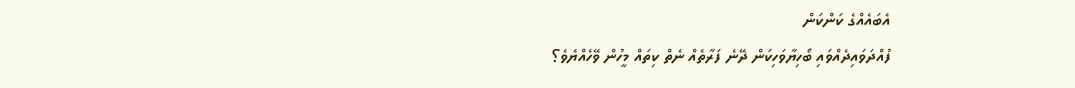އެބައެއްގެ ކަންކަން
ފުއްދަވައިދެއްވައި ބޯހިޔާވަހިކަން ދޭނެ ފަރާތެއް ނެތް ކިތައް މީހުން ވޭހެއްޔެވެ؟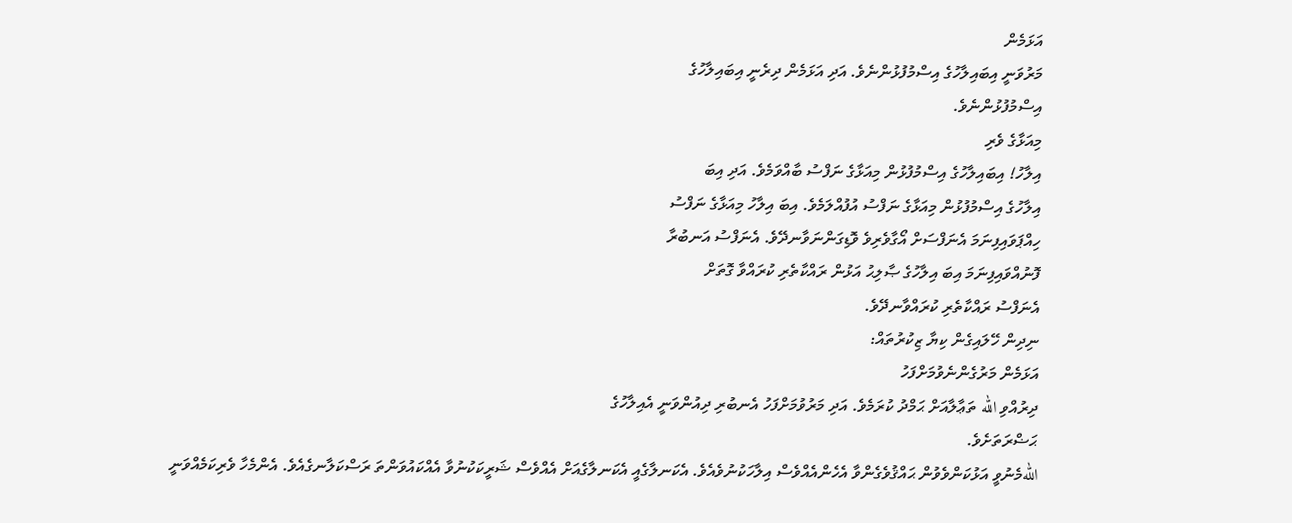އަޅަމެން
މަރުވަނީ އިބައިލާހުގެ އިސްމުފުޅުންނެވެ. އަދި އަޅަމެން ދިރެނީ އިބައިލާހުގެ
އިސްމުފުޅުންނެވެ.
މިއަޅާގެ ވެރި
އިލާހު! އިބައިލާހުގެ އިސްމުފުޅުން މިއަޅާގެ ނަފްސު ބާއްވަމެވެ. އަދި އިބަ
އިލާހުގެ އިސްމުފުޅުން މިއަޅާގެ ނަފްސު އުފުއްލަމެވެ. އިބަ އިލާހު މިއަޅާގެ ނަފްސު
ހިއްޕަވައިފިނަމަ އެނަފްސަށް އޯގާވެރިވެ ވޮޑިގަންނަވާނދޭވެ. އެނަފްސު އަނބުރާ
ފޮނުއްވައިފިނަމަ އިބަ އިލާހުގެ ޞާލިޙު އަޅުން ރައްކާތެރި ކުރައްވާ ގޮތަށް
އެނަފްސު ރައްކާތެރި ކުރައްވާނދޭވެ.
ނިދިން ހޭލައިގެން ކިޔާ ޒިކުރުތައް:
އަޅަމެން މަރުގެންނެވުމަށްފަހު
ދިރުއްވި الله ތަޢާލާއަށް ޙަމްދު ކުރަމެވެ. އަދި މަރުވުމަށްފަހު އެނބުރި ދިއުންވަނީ އެއިލާހުގެ
ޙަޟްރަތަށެވެ.
اللهމެނުވީ އަޅުކަންވެވުން ޙައްޤުވެގެންވާ އެހެންއެއްވެސް އިލާހަކުނުވެއެވެ. އެކަނލާގެއީ އެކަނލާގެއަށް އެއްވެސް ޝަރީކަކުނުވާ އެއްކައުވަންތަ ރަސްކަލާނގެއެވެ. އެންމެހާ ވެރިކަމެއްވަނީ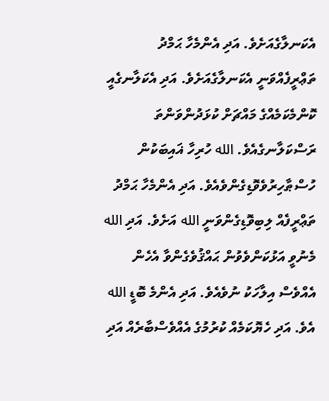އެކަނލާގެއަށެވެ. އަދި އެންމެހާ ޙަމްދު ތަޢްރީފެއްވަނީ އެކަނލާގެއަށެވެ. އަދި އެކަލާނގެއީ ކޮންމެކަމެއްގެ މައްޗަށް ކުޅަދުންވަންތަ ރަސްކަލާނގެއެވެ. الله ހުރިހާ ޣައިބަކުން ހުސްޠާހިރުވެވޮޑިގެންވެއެވެ. އަދި އެންމެހާ ޙަމްދު ތަޢްރީފެއް ލިބިވޮޑިގެންވަނީ الله އަށެވެ. އަދި الله މެނުވީ އަޅުކަންވެވުން ޙައްޤުވެގެންވާ އެހެން އެއްވެސް އިލާހަކު ނުވެއެވެ. އަދި އެންމެ ބޮޑީ الله އެވެ. އަދި ހެޔޮކަމެއް ކުރުމުގެ އެއްވެސްބާރެއް އަދި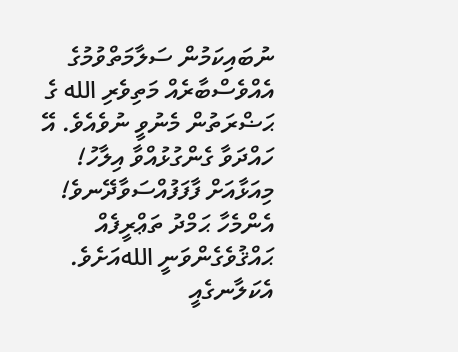ނުބައިކަމުން ސަލާމަތްވުމުގެ އެއްވެސްބާރެއް މަތިވެރި الله ގެ ޙަޟްރަތުން މެނުވީ ނުވެއެވެ. އޭ ހައްދަވާ ގެންގުޅުއްވާ އިލާހު! މިއަޅާއަށް ފާފަފުއްސަވާދޭނވެ!
އެންމެހާ ޙަމްދު ތަޢްރީފެއް ޙައްޤުވެގެންވަނީ اللهއަށެވެ. އެކަލާނގެއީ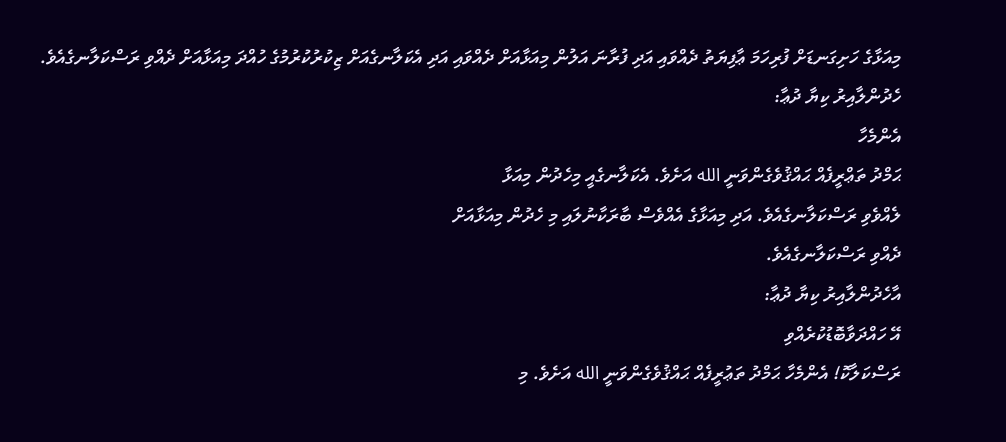މިއަޅާގެ ހަށިގަނޑަށް ފުރިހަމަ ޢާފިޔަތު ދެއްވައި އަދި ފުރާނަ އަލުން މިއަޅާއަށް ދެއްވައި އަދި އެކަލާނގެއަށް ޒިކުރުކުރުމުގެ ހުއްދަ މިއަޅާއަށް ދެއްވި ރަސްކަލާނގެއެވެ.
ހެދުންލާއިރު ކިޔާ ދުޢާ:
އެންމެހާ
ޙަމްދު ތަޢްރީފެއް ޙައްޤުވެގެންވަނީ الله އަށެވެ. އެކަލާނގެއީ މިހެދުން މިއަޅާ
ލެއްވެވި ރަސްކަލާނގެއެވެ. އަދި މިއަޅާގެ އެއްވެސް ބާރަކާނުލައި މި ހެދުން މިއަޅާއަށް
ދެއްވި ރަސްކަލާނގެއެވެ.
އާހެދުންލާއިރު ކިޔާ ދުޢާ:
އޭ ހައްދަވާބޮޑުކުރެއްވި
ރަސްކަލާކޮ! އެންމެހާ ޙަމްދު ތަޢުރީފެއް ޙައްޤުވެގެންވަނީ الله އަށެވެ. މި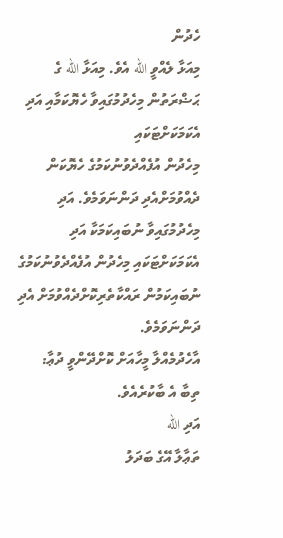ހެދުން
މިއަޅާ ލެއްވީ الله އެވެ. މިއަޅާ الله ގެ ޙަޟްރަތުން މިހެދުމުގައިވާ ހެޔޮކަމާއި އަދި އެކަމަކަށްޓަކައި
މިހެދުން އުފެއްދެވުނުކަމުގެ ހެޔޮކަން ދެއްވުމަށްއެދި ދަންނަވަމެވެ. އަދި މިހެދުމުގައިވާ ނުބައިކަމަކާ އަދި
އެކަމަކަށްޓަކައި މިހެދުން އުފެއްދެވުނުކަމުގެ
ނުބައިކަމުން ރައްކާތެރިކޮށްދެއްވުމަށް އެދި ދަންނަވަމެވެ.
އާހެދުމެއްލާ މީހާއަށް ކޮށްދޭންވީ ދުޢާ:
ތިބާ އެ ބާކުރެއެވެ.
އަދި الله
ތަޢާލާ އޭގެ ބަދަލު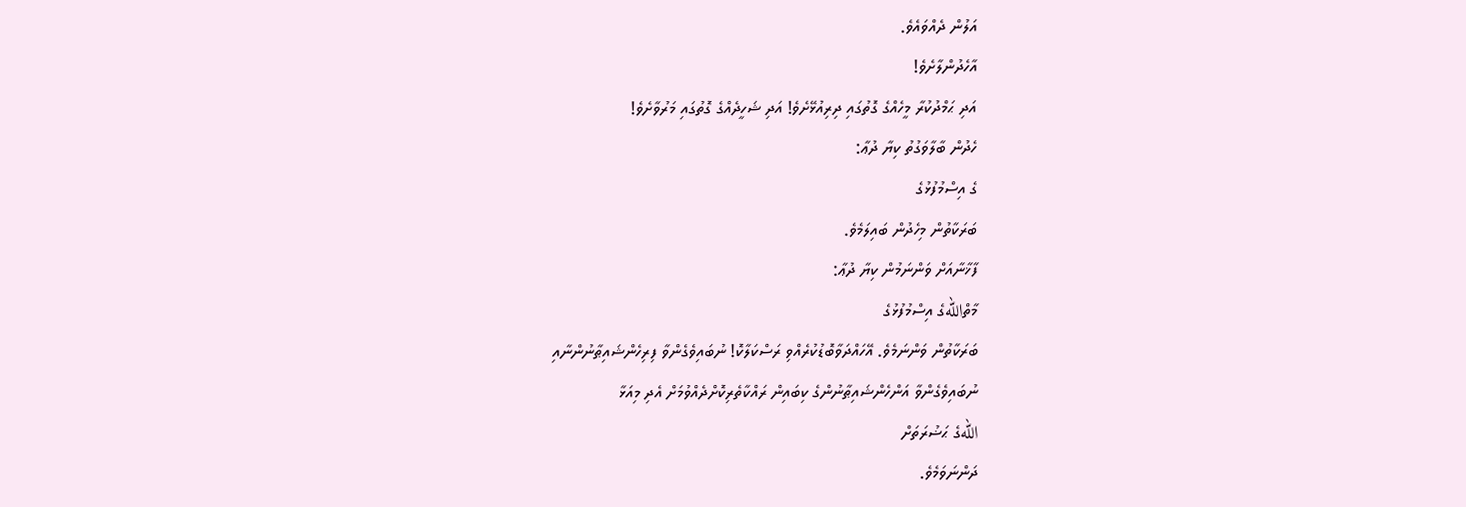އަލުން ދެއްވައެވެ.
އާހެދުންލާށެވެ!
އަދި ޙަމްދުކުރާ މީހެއްގެ ގޮތުގައި ދިރިއުޅޭށެވެ! އަދި ޝަހީދެއްގެ ގޮތުގައި މަރުވާށެވެ!
ހެދުން ބާލާވަގުތު ކިޔާ ދުޢާ:
ގެ އިސްމުފުޅުގެ
ބަރަކާތުން މިހެދުން ބައިލަމެވެ.
ފާޚާނާއަށް ވަންނަމުން ކިޔާ ދުޢާ:
މާތްاللهގެ އިސްމުފުޅުގެ
ބަރަކާތުން ވަންނަމެވެ. އޭހައްދަވާބޮޑުކުރެއްވި ރަސްކަލާކޮ! ނުބައިވެގެންވާ ފިރިހެންޝައިޠާނުންނާއި
ނުބައިވެގެންވާ އަންހެންޝައިޠާނުންގެ ކިބައިން ރައްކާތެރިކޮށްދެއްވުމަށް އެދި މިއަޅާ
اللهގެ ޙަޟުރަތަށް
ދަންނަވަމެވެ.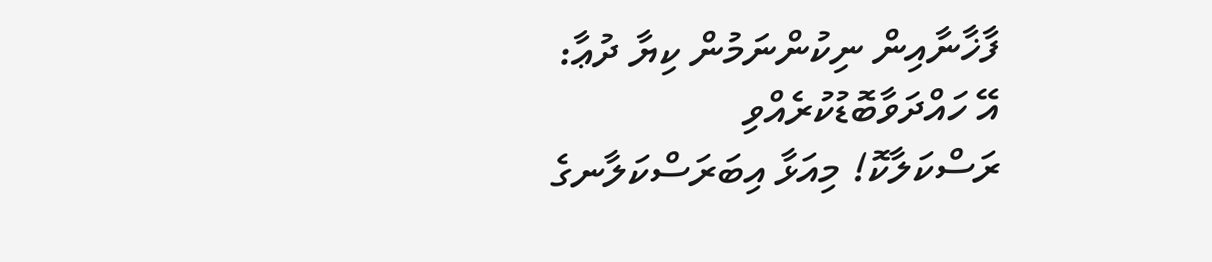ފާޚާނާއިން ނިކުންނަމުން ކިޔާ ދުޢާ:
އޭ ހައްދަވާބޮޑުކުރެއްވި
ރަސްކަލާކޮ! މިއަޅާ އިބަރަސްކަލާނގެ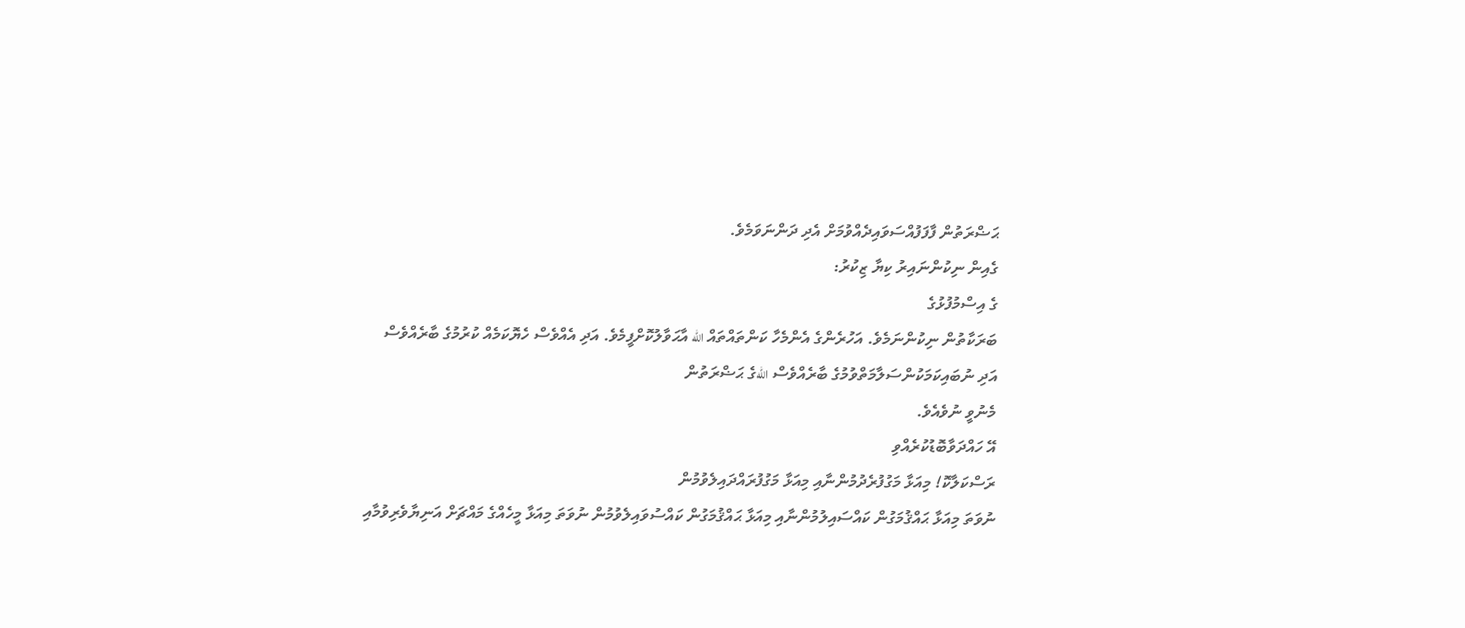ޙަޟްރަތުން ފާފަފުއްސަވައިދެއްވުމަށް އެދި ދަންނަވަމެވެ.
ގެއިން ނިކުންނައިރު ކިޔާ ޒިކުރު:
ގެ އިސްމުފުޅުގެ
ބަރަކާތުން ނިކުންނަމެވެ. އަހުރެންގެ އެންމެހާ ކަންތައްތައް الله އާޙަވާލުކޮށްފީމެވެ. އަދި އެއްވެސް ހެޔޮކަމެއް ކުރުމުގެ ބާރެއްވެސް
އަދި ނުބައިކަމަކުންސަލާމަތްވުމުގެ ބާރެއްވެސް اللهގެ ޙަޟްރަތުން
މެނުވީ ނުވެއެވެ.
އޭ ހައްދަވާބޮޑުކުރެއްވި
ރަސްކަލާކޮ! މިއަޅާ މަގުފުރެދުމުންނާއި މިއަޅާ މަގުފުރައްދައިލެވުމުން
ނުވަތަ މިއަޅާ ޙައްޤުމަގުން ކައްސައިލުމުންނާއި މިއަޅާ ޙައްޤުމަގުން ކައްސުވައިލެވުމުން ނުވަތަ މިއަޅާ މީހެއްގެ މައްޗަށް އަނިޔާވެރިވުމާއި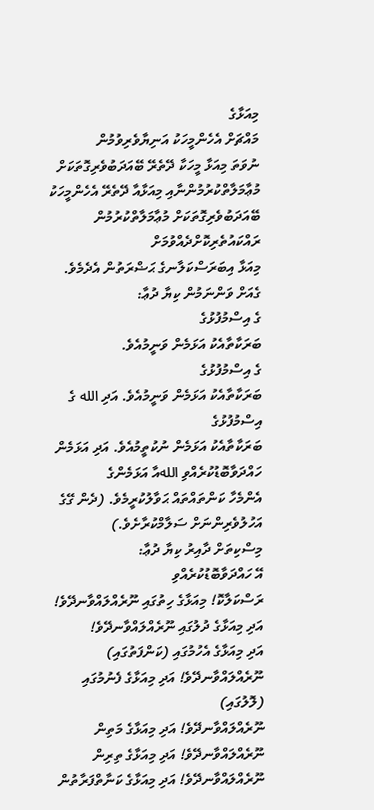މިއަޅާގެ
މައްޗަށް އެހެންމީހަކު އަނިޔާވެރިވުމުން
ނުވަތަ މިއަޅާ މީހަކާ ދޭތެރޭ ބޭއަދަބުވެރިގޮތަކަށް މުޢާމަލާތްކުރުމުންނާއި މިއަޅާއާ ދޭތެރޭ އެހެންމީހަކު ބޭއަދަބުވެރިގޮތަކަށް މުޢާމަލާތްކުރުމުން ރައްކައުތެރިކޮށްދެއްވުމަށް
މިއަޅާ އިބަރަސްކަލާނގެ ޙަޟްރަތުން އެދެމެވެ.
ގެއަށް ވަންނަމުން ކިޔާ ދުޢާ:
ގެ އިސްމުފުޅުގެ
ބަރަކާތާއެކު އަޅަމެން ވަނީމުއެވެ.
ގެ އިސްމުފުޅުގެ
ބަރަކާތާއެކު އަޅަމެން ވަނީމުއެވެ. އަދި الله ގެ އިސްމުފުޅުގެ
ބަރަކާތާއެކު އަޅަމެން ނުކުތީމުއެވެ. އަދި އަޅަމެން ހައްދަވާބޮޑުކުރެއްވި اللهއާ އަޅަމެންގެ
އެންމެހާ ކަންތައްތައް ޙަވާލުކުރީމެވެ. (ދެން ގޭގެ އަހުލުވެރިންނަށް ސަލާމްކުރާށެވެ.)
މިސްކިތަށް ދާއިރު ކިޔާ ދުޢާ:
އޭ ހައްދަވާބޮޑުކުރެއްވި
ރަސްކަލާކޮ! މިއަޅާގެ ހިތުގައި ނޫރެއްލައްވާނދޭވެ! އަދި މިއަޅާގެ ދުލުގައި ނޫރެއްލައްވާނދޭވެ!
އަދި މިއަޅާގެ އެހުމުގައި (ކަންފަތުގައި) ނޫރެއްލައްވާނދޭވެ! އަދި މިއަޅާގެ ފެނުމުގައި (ލޮލުގައި)
ނޫރެއްލައްވާނދޭވެ! އަދި މިއަޅާގެ މަތިން ނޫރެއްލައްވާނދޭވެ! އަދި މިއަޅާގެ ތިރިން
ނޫރެއްލައްވާނދޭވެ! އަދި މިއަޅާގެ ކަނާތްފަރާތުން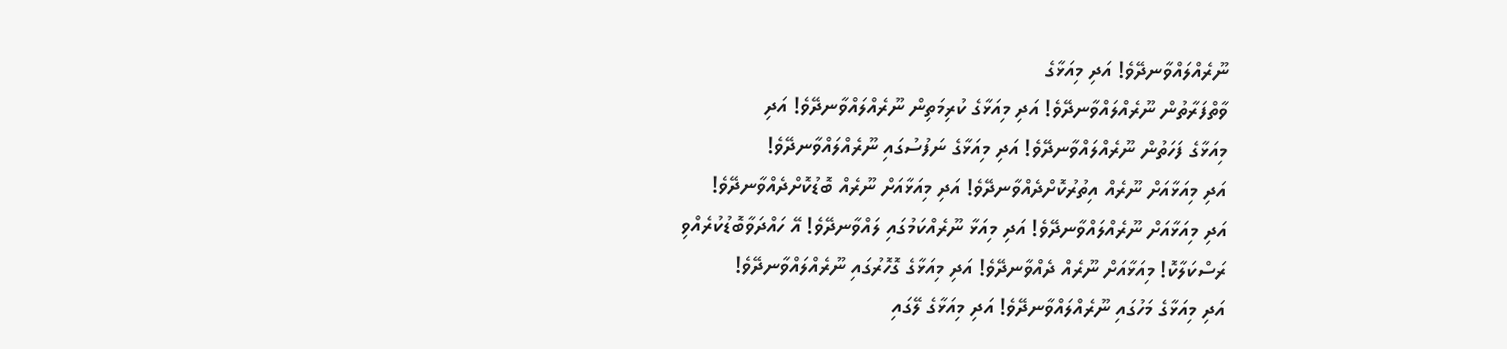ނޫރެއްލައްވާނދޭވެ! އަދި މިއަޅާގެ
ވާތްފަރާތުން ނޫރެއްލައްވާނދޭވެ! އަދި މިއަޅާގެ ކުރިމަތިން ނޫރެއްލައްވާނދޭވެ! އަދި
މިއަޅާގެ ފަހަތުން ނޫރެއްލައްވާނދޭވެ! އަދި މިއަޅާގެ ނަފުސުގައި ނޫރެއްލައްވާނދޭވެ!
އަދި މިއަޅާއަށް ނޫރެއް އިތުރުކޮށްދެއްވާނދޭވެ! އަދި މިއަޅާއަށް ނޫރެއް ބޮޑުކޮށްދެއްވާނދޭވެ!
އަދި މިއަޅާއަށް ނޫރެއްލައްވާނދޭވެ! އަދި މިއަޅާ ނޫރެއްކަމުގައި ލައްވާނދޭވެ! އޭ ހައްދަވާބޮޑުކުރެއްވި
ރަސްކަލާކޮ! މިއަޅާއަށް ނޫރެއް ދެއްވާނދޭވެ! އަދި މިއަޅާގެ ގޮހޮރުގައި ނޫރެއްލައްވާނދޭވެ!
އަދި މިއަޅާގެ މަހުގައި ނޫރެއްލައްވާނދޭވެ! އަދި މިއަޅާގެ ލޭގައި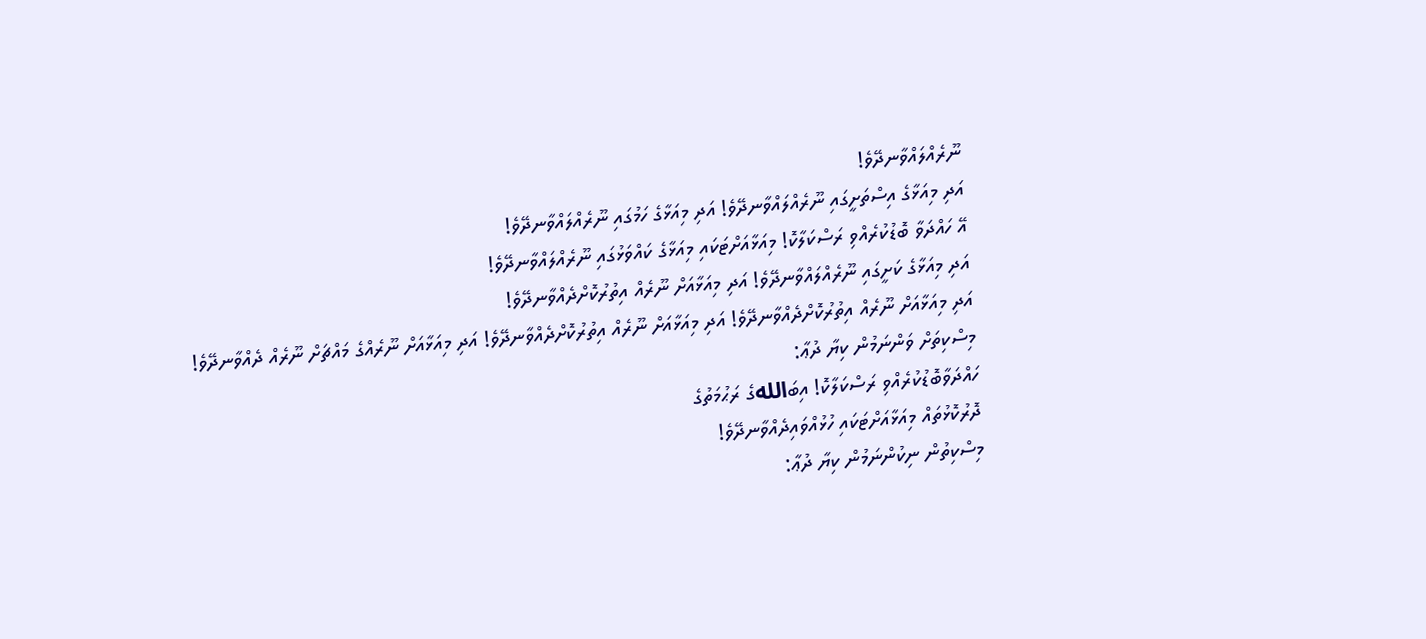ނޫރެއްލައްވާނދޭވެ!
އަދި މިއަޅާގެ އިސްތަށީގައި ނޫރެއްލައްވާނދޭވެ! އަދި މިއަޅާގެ ހަމުގައި ނޫރެއްލައްވާނދޭވެ!
އޭ ހައްދަވާ ބޮޑުކުރެއްވި ރަސްކަލާކޮ! މިއަޅާއަށްޓަކައި މިއަޅާގެ ކައްވަޅުގައި ނޫރެއްލައްވާނދޭވެ!
އަދި މިއަޅާގެ ކަށީގައި ނޫރެއްލައްވާނދޭވެ! އަދި މިއަޅާއަށް ނޫރެއް އިތުރުކޮށްދެއްވާނދޭވެ!
އަދި މިއަޅާއަށް ނޫރެއް އިތުރުކޮށްދެއްވާނދޭވެ! އަދި މިއަޅާއަށް ނޫރެއް އިތުރުކޮށްދެއްވާނދޭވެ! އަދި މިއަޅާއަށް ނޫރެއްގެ މައްޗަށް ނޫރެއް ދެއްވާނދޭވެ!
މިސްކިތަށް ވަންނަމުން ކިޔާ ދުޢާ:
ހައްދަވާބޮޑުކުރެއްވި ރަސްކަލާކޮ! އިބަاللهގެ ރަޙުމަތުގެ
ދޮރުކޮޅުތައް މިއަޅާއަށްޓަކައި ހުޅުއްވައިދެއްވާނދޭވެ!
މިސްކިތުން ނިކުންނަމުން ކިޔާ ދުޢާ: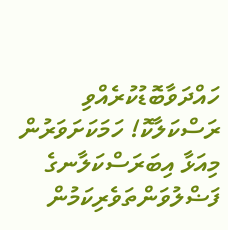ހައްދަވާބޮޑުކުރެއްވި
ރަސްކަލާކޮ! ހަމަކަށަވަރުން މިއަޅާ އިބަރަސްކަލާނގެ ފަޟްލުވަންތަވެރިކަމުން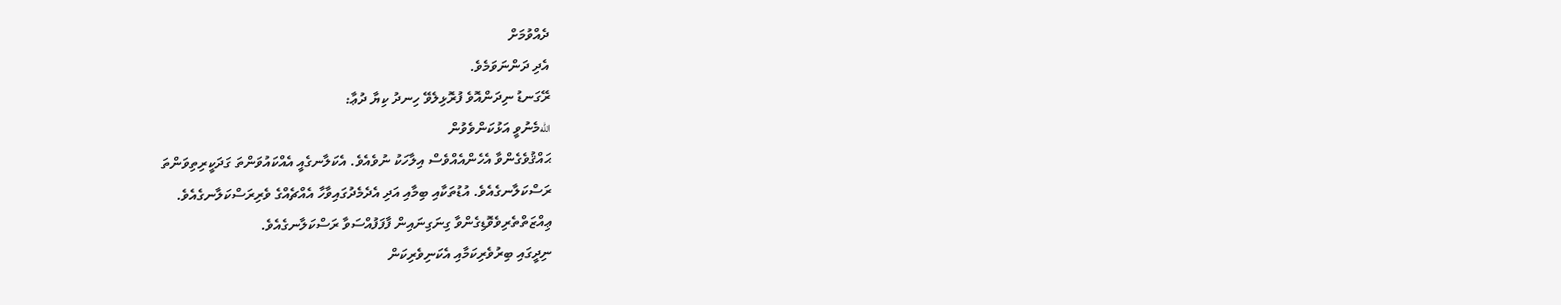ދެއްވުމަށް
އެދި ދަންނަވަމެވެ.
ރޭގަނޑު ނިދަންއޮވެ ފުރޮޅިލެވޭ ހިނދު ކިޔާ ދުޢާ:
اللهމެނުވީ އަޅުކަންވެވުން
ޙައްޤުވެގެންވާ އެހެންއެއްވެސް އިލާހަކު ނުވެއެވެ. އެކަލާނގެއީ އެއްކައުވަންތަ ގަދަކީރިތިވަންތަ
ރަސްކަލާނގެއެވެ. އުޑުތަކާއި ބިމާއި އަދި އެދެމެދުގައިވާހާ އެއްޗެއްގެ ވެރިރަސްކަލާނގެއެވެ.
ޢިއްޒަތްތެރިވެވޮޑިގެންވާ ގިނަގިނައިން ފާފަފުއްސަވާ ރަސްކަލާނގެއެވެ.
ނިދީގައި ބިރުވެރިކަމާއި އެކަނިވެރިކަން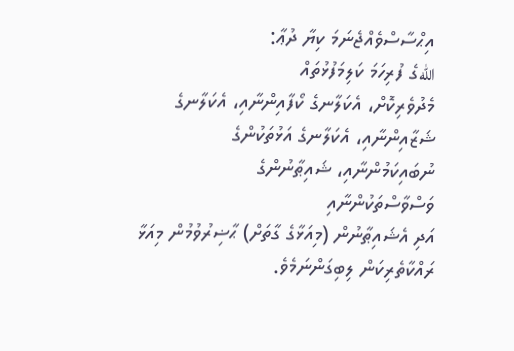އިޙްސާސްވެއްޖެނަމަ ކިޔާ ދުޢާ:
اللهގެ ފުރިހަމަ ކަލިމަފުޅުތައް
މެދުވެރިކޮށް، އެކަލާނގެ ކޯފާއިންނާއި، އެކަލާނގެ ޝަޒާއިންނާއި، އެކަލާނގެ އަޅުތަކުންގެ
ނުބައިކަމުންނާއި، ޝައިޠާނުންގެ
ވަސްވާސްތަކުންނާއި
އަދި އެޝައިޠާނުން (މިއަޅާގެ ގާތަށް) ޙާޟިރުވުމުން މިއަޅާ ރައްކާތެރިކަން ލިބިގަންނަމެވެ.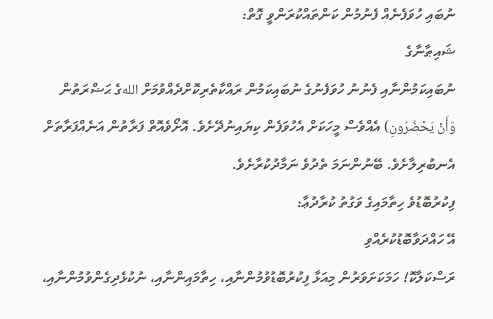ނުބައި ހުވަފެނެއް ފެނުމުން ކަންތައްކުރަންވީ ގޮތް:
ޝައިޠާނާގެ
ނުބައިކަމުންނާއި ފެނުނު ހުވަފެނުގެ ނުބައިކަމުން ރައްކާތެރިކޮށްދެއްވުމަށް اللهގެ ޙަޟްރަތުން
وَأَنْ يَحْضُرُونِ) އެއްވެސް މީހަކަށް އެހުވަފެން ކިޔައިނުދޭށެވެ. އޮށޯވެއޮތް ފަރާތުން އަނެއްފަރާތަށް
އެނބުރިލާށެވެ. ބޭނުންނަމަ ތެދުވެ ނަމާދުކުރާށެވެ.
ފިކުރުބޮޑުވެ ހިތާމައިގެ ވަގުތު ކުރާދުޢާ:
އޭ ހައްދަވާބޮޑުކުރެއްވި
ރަސްކަލާކޮ! ހަމަކަށަވަރުން މިއަޅާ ފިކުރުބޮޑުވުމުންނާއި، ހިތާމައިންނާއި، ނުކުޅެދިގެންވުމުންނާއި،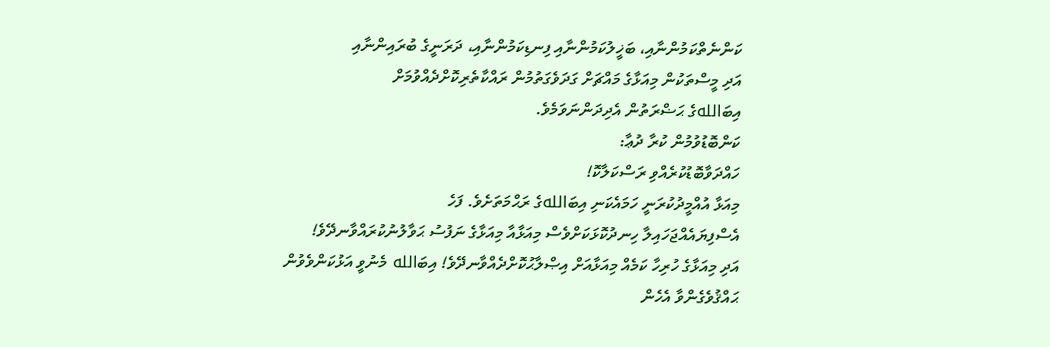ކަންނެތްކަމުންނާއި، ބަޚީލުކަމުންނާއި ފިނޑިކަމުންނާއި، ދަރަނީގެ ބުރައިންނާއި
އަދި މީސްތަކުން މިއަޅާގެ މައްޗަށް ގަދަވެގަތުމުން ރައްކާތެރިކޮށްދެއްވުމަށް
އިބަاللهގެ ޙަޟްރަތުން އެދިދަންނަވަމެވެ.
ކަންބޮޑުވުމުން ކުރާ ދުޢާ:
ހައްދަވާބޮޑުކުރެއްވި ރަސްކަލާކޮ!
މިއަޅާ އުއްމީދުކުރަނީ ހަމައެކަނި އިބަاللهގެ ރަޙްމަތަށެވެ. ފަހެ
އެސްފިޔައެއްޖަހައިލާ ހިނދުކޮޅަކަށްވެސް މިއަޅާއާ މިއަޅާގެ ނަފުސު ޙަވާލުނުކުރައްވާނދޭވެ!
އަދި މިއަޅާގެ ހުރިހާ ކަމެއް މިއަޅާއަށް އިޞްލާޙުކޮށްދެއްވާނދޭވެ! އިބަالله މެނުވީ އަޅުކަންވެވުން ޙައްޤުވެގެންވާ އެހެން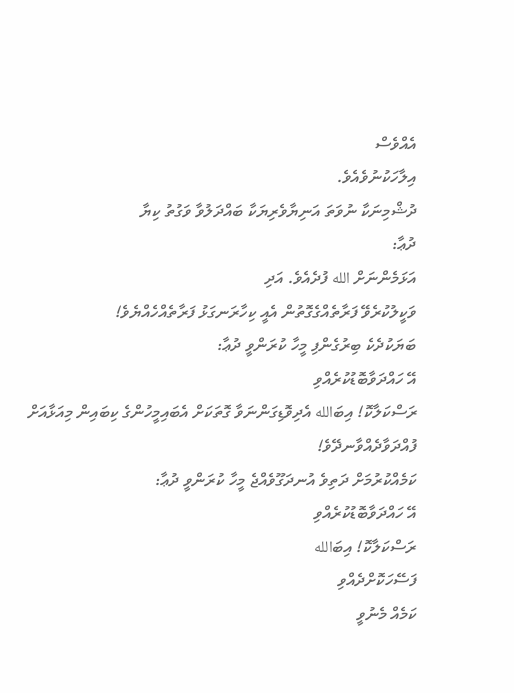އެއްވެސް
އިލާހަކުނުވެއެވެ.
ދުޝްމިނަކާ ނުވަތަ އަނިޔާވެރިޔަކާ ބައްދަލުވާ ވަގުތު ކިޔާ
ދުޢާ:
އަޅަމެންނަށް الله ފުދެއެވެ. އަދި
ވަކީލުކުރެވޭ ފަރާތެއްގެގޮތުން އެއީ ކިހާރަނގަޅު ފަރާތެއްހެއްޔެވެ!
ބަޔަކުދެކެ ބިރުގެންފި މީހާ ކުރަންވީ ދުޢާ:
އޭ ހައްދަވާބޮޑުކުރެއްވި
ރަސްކަލާކޮ! އިބަالله އެދިވޮޑިގަންނަވާ ގޮތަކަށް އެބައިމީހުންގެ ކިބައިން މިއަޅާއަށް
ފުއްދަވާދެއްވާނދޭވެ!
ކަމެއްކުރުމަށް ދަތިވެ އުނދަގޫވެއްޖެ މީހާ ކުރަންވީ ދުޢާ:
އޭ ހައްދަވާބޮޑުކުރެއްވި
ރަސްކަލާކޮ! އިބަالله
ފަސޭހަކޮށްދެއްވި
ކަމެއް މެނުވީ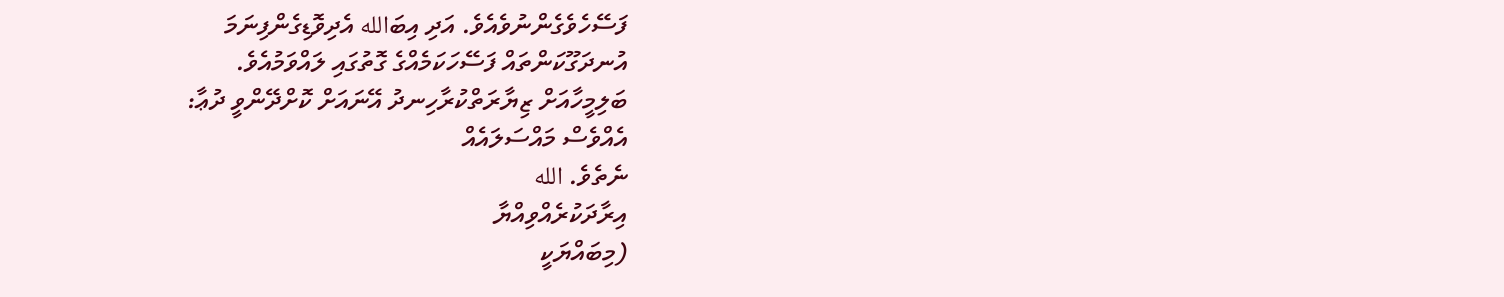ފަސޭހެވެގެންނުވެއެވެ. އަދި އިބަالله އެދިވޮޑިގެންފިނަމަ
އުނދަގޫކަންތައް ފަސޭހަކަމެއްގެ ގޮތުގައި ލައްވަމުއެވެ.
ބަލިމީހާއަށް ޒިޔާރަތްކުރާހިނދު އޭނައަށް ކޮށްދޭންވީ ދުޢާ:
އެއްވެސް މައްސަލައެއް
ނެތެވެ. الله
އިރާދަކުރެއްވިއްޔާ
(މިބައްޔަކީ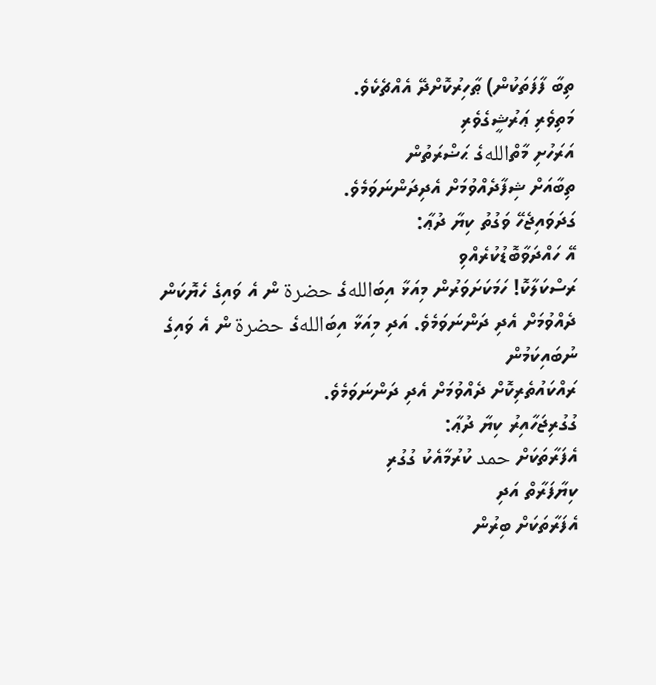ތިބާ ފާފަތަކުން) ޠާހިރުކޮށްދޭ އެއްޗެކެވެ.
މަތިވެރި ޢަރުޝީގެވެރި
އަރަހުށި މާތްاللهގެ ޙަޟްރަތުން
ތިބާއަށް ޝިފާދެއްވުމަށް އެދިދަންނަވަމެވެ.
ގަދަވައިޖެހޭ ވަގުތު ކިޔާ ދުޢާ:
އޭ ހައްދަވާބޮޑުކުރެއްވި
ރަސްކަލާކޮ! ހަމަކަށަވަރުން މިއަޅާ އިބަاللهގެ حضرة ން އެ ވައިގެ ހެޔޮކަން
ދެއްވުމަށް އެދި ދަންނަވަމެވެ. އަދި މިއަޅާ އިބަاللهގެ حضرة ން އެ ވައިގެ ނުބައިކަމުން
ރައްކައުތެރިކޮށް ދެއްވުމަށް އެދި ދަންނަވަމެވެ.
ގުގުރިޖަހާއިރު ކިޔާ ދުޢާ:
އެފަރާތަކަށް حمد ކުރުމާއެކު ގުގުރި
ކިޔާފަރާތް އަދި
އެފަރާތަކަށް ބިރުން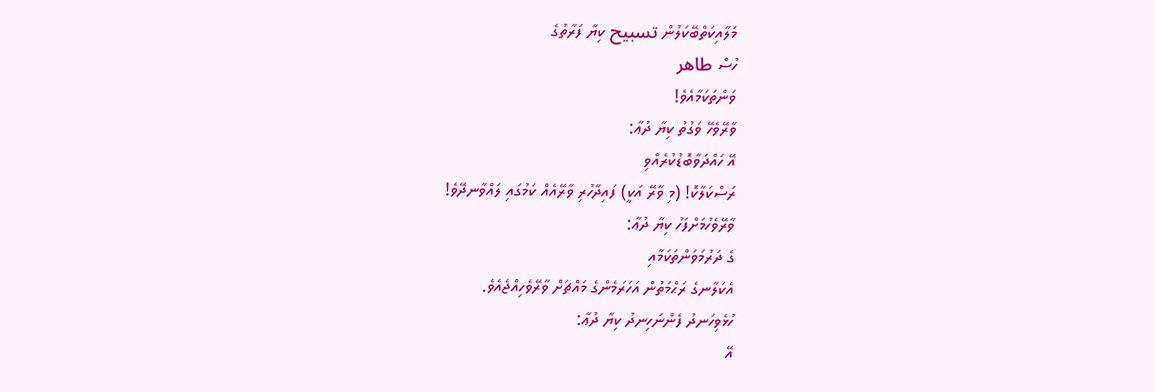މަލާއިކަތްބޭކަލުން تسبيح ކިޔާ ފަރާތުގެ
ހުސް طاهر
ވަންތަކަމާއެވެ!
ވާރޭވެހޭ ވަގުތު ކިޔާ ދުޢާ:
އޭ ހައްދަވާބޮޑުކުރެއްވި
ރަސްކަލާކޮ! (މި ވާރޭ އަކީ) ފައިދާހުރި ވާރޭއެއް ކަމުގައި ލައްވާނދޭވެ!
ވާރޭވެހުމަށްފަހު ކިޔާ ދުޢާ:
ގެ ދަރުމަވަންތަކަމާއި
އެކަލާނގެ ރަޙްމަތުން އަހަރަމެންގެ މައްޗަށް ވާރޭވެހިއްޖެއެވެ.
ހުޅެވިހަނދު ފެންނަހިނދު ކިޔާ ދުޢާ:
އޭ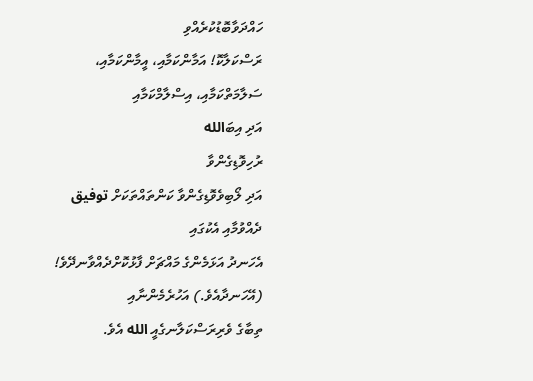ހައްދަވާބޮޑުކުރެއްވި
ރަސްކަލާކޮ! އަމާންކަމާއި، އީމާންކަމާއި، ސަލާމަތްކަމާއި، އިސްލާމްކަމާއި
އަދި އިބަالله
ރުހިވޮޑިގެންވާ
އަދި ލޯބިވެވޮޑިގެންވާ ކަންތައްތަކަށް توفيق ދެއްވުމާއި އެކުގައި
އެހަނދު އަޅަމެންގެ މައްޗަށް ފާޅުކޮށްދެއްވާނދޭވެ! (އޭހަނދާއެވެ.) އަހުރެމެންނާއި
ތިބާގެ ވެރިރަސްކަލާނގެއީ الله އެވެ.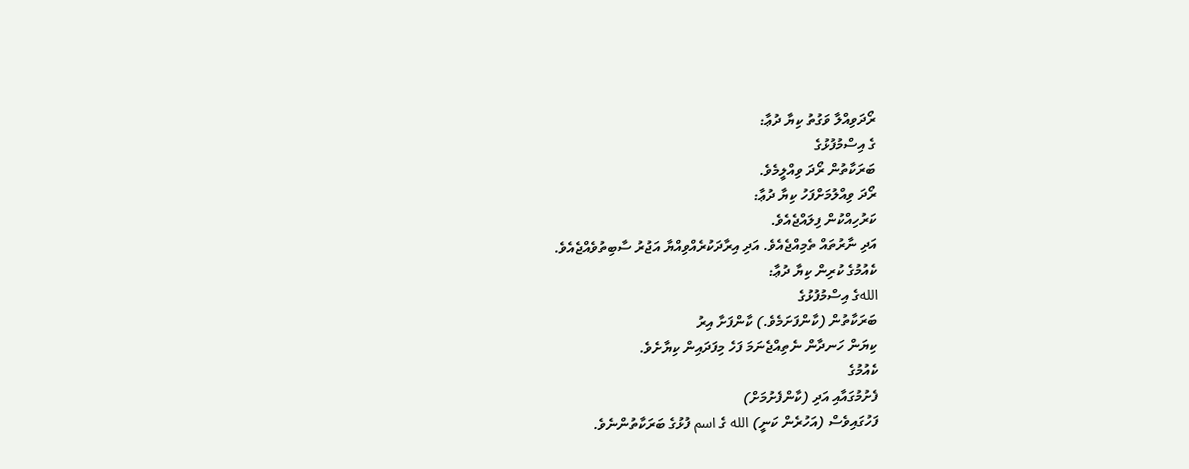ރޯދަވިއްލާ ވަގުތު ކިޔާ ދުޢާ:
ގެ އިސްމުފުޅުގެ
ބަރަކާތުން ރޯދަ ވިއްލީމެވެ.
ރޯދަ ވިއްލުމަށްފަހު ކިޔާ ދުޢާ:
ކަރުހިއްކުން ފިލައްޖެއެވެ.
އަދި ނާރުތައް ތެމިއްޖެއެވެ. އަދި އިރާދަކުރެއްވިއްޔާ އަޖުރު ސާބިތުވެއްޖެއެވެ.
ކެއުމުގެ ކުރިން ކިޔާ ދުޢާ:
اللهގެ އިސްމުފުޅުގެ
ބަރަކާތުން (ކާންފަށަމެވެ.) ކާންފަށާ އިރު
ކިޔަން ހަނދާން ނެތިއްޖެނަމަ ފަހެ މިފަދައިން ކިޔާށެވެ.
ކެއުމުގެ
ފެށުމުގައާއި އަދި (ކާންފެށުމަށް)
ފަހުގައިވެސް (އަހުރެން ކަނީ) الله ގެ اسم ފުޅުގެ ބަރަކާތުންނެވެ.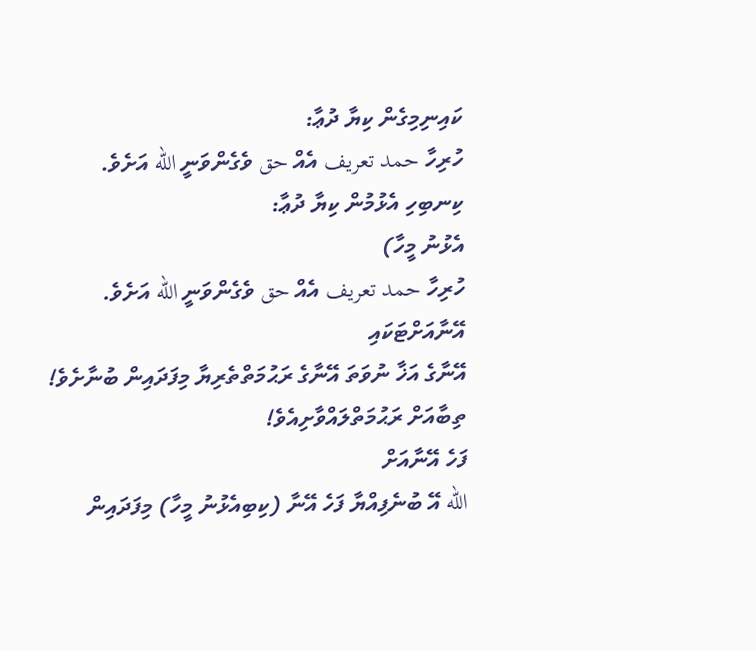ކައިނިމިގެން ކިޔާ ދުޢާ:
ހުރިހާ حمد تعريف އެއް حق ވެގެންވަނީ الله އަށެވެ.
ކިނބިހި އެޅުމުން ކިޔާ ދުޢާ:
އެޅުނު މީހާ)
ހުރިހާ حمد تعريف އެއް حق ވެގެންވަނީ الله އަށެވެ.
އޭނާއަށްޓަކައި
އޭނާގެ އަޚާ ނުވަތަ އޭނާގެ ރަޙުމަތްތެރިޔާ މިފަދައިން ބުނާށެވެ!
ތިބާއަށް ރަޙުމަތްލައްވާށިއެވެ!
ފަހެ އޭނާއަށް
الله އޭ ބުނެފިއްޔާ ފަހެ އޭނާ (ކިބިއެޅުނު މީހާ) މިފަދައިން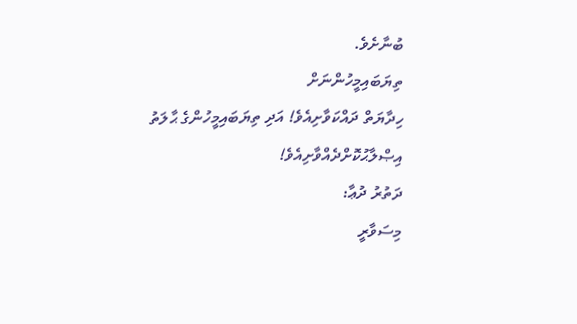ބުނާށެވެ.
ތިޔަބައިމީހުންނަށް
ހިދާޔަތް ދައްކަވާށިއެވެ! އަދި ތިޔަބައިމީހުންގެ ޙާލަތު އިޞްލާޙުކޮށްދެއްވާށިއެވެ!
ދަތުރު ދުޢާ:
މިސަވާރީ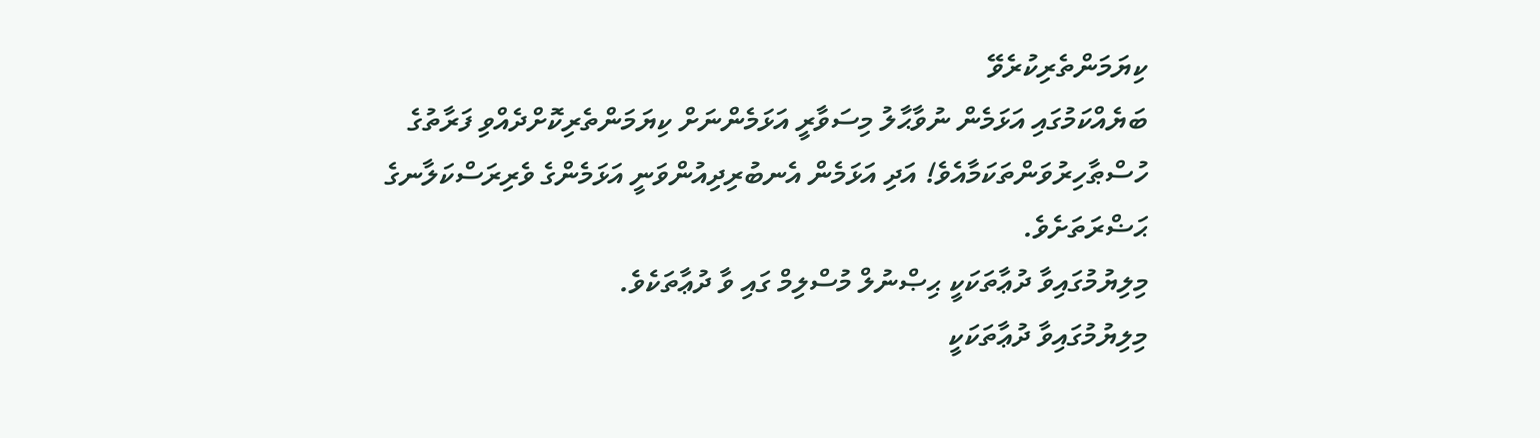ކިޔަމަންތެރިކުރެވޭ
ބަޔެއްކަމުގައި އަޅަމެން ނުވާޙާލު މިސަވާރީ އަޅަމެންނަށް ކިޔަމަންތެރިކޮށްދެއްވި ފަރާތުގެ
ހުސްޠާހިރުވަންތަކަމާއެވެ! އަދި އަޅަމެން އެނބުރިދިއުންވަނީ އަޅަމެންގެ ވެރިރަސްކަލާނގެ
ޙަޟްރަތަށެވެ.
މިލިޔުމުގައިވާ ދުޢާތަކަކީ ޙިޞްނުލް މުސްލިމް ގައި ވާ ދުޢާތަކެވެ.
މިލިޔުމުގައިވާ ދުޢާތަކަކީ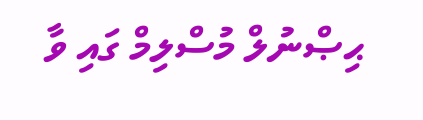ޙިޞްނުލް މުސްލިމް ގައި ވާ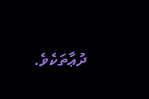ދުޢާތަކެވެ.